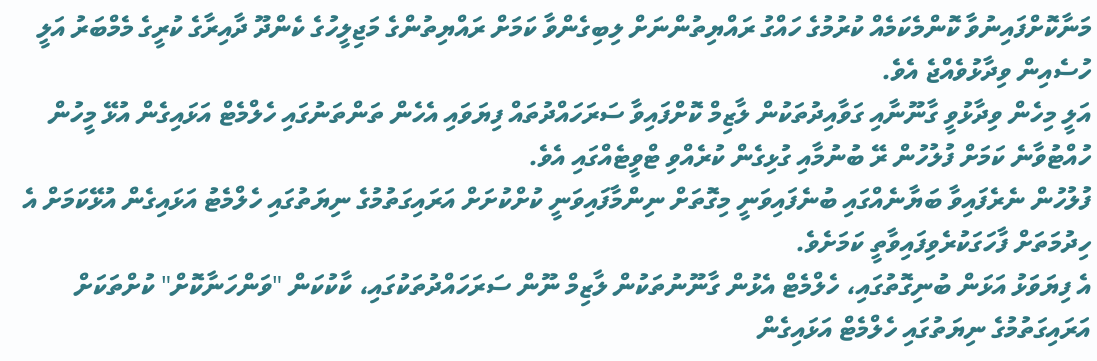މަނާކޮށްފައިނުވާ ކޮންމެކަމެއް ކުރުމުގެ ހައްގު ރައްޔިތުންނަށް ލިބިގެންވާ ކަމަށް ރައްޔިތުންގެ މަޖިލީހުގެ ކެންދޫ ދާއިރާގެ ކުރީގެ މެމްބަރު އަލީ ހުސެއިން ވިދާޅުވެއްޖެ އެވެ.
އަލީ މިހެން ވިދާޅުވީ ގާނޫނާއި ގަވާއިދުތަކުން ލާޒިމް ކޮށްފައިވާ ސަރަހައްދުތައް ފިޔަވައި އެހެން ތަންތަނުގައި ހެލްމެޓް އަޅައިގެން އުޅޭ މީހުން ހުއްޓުވާނެ ކަމަށް ފުލުހުން ރޭ ބުނުމާއި ގުޅިގެން ކުރެއްވި ޓްވީޓެއްގައި އެވެ.
ފުލުހުން ނެރެފައިވާ ބަޔާނެއްގައި ބުނެފައިވަނީ މިގޮތަށް ނިންމާފައިވަނީ ކުށްކުށަށް އަރައިގަތުމުގެ ނިޔަތުގައި ހެލްމެޓު އަޅައިގެން އުޅޭކަމަށް އެ ހިދުމަތަށް ފާހަގަކުރެވިފައިވާތީ ކަމަށެވެ.
އެ ފިޔަވަޅު އަޅަން ބުނިގޮތުގައި، ހެލްމެޓް އެޅުން ގާނޫނުތަކުން ލާޒިމް ނޫން ސަރަހައްދުތަކުގައި، ކާކުކަން "ވަންހަނާކޮށް" ކުށްތަކަށް އަރައިގަތުމުގެ ނިޔަތުގައި ހެލްމެޓް އަޅައިގެން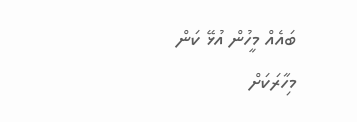ބައެއް މީހުން އުޅޭ ކަން މިހާރަކަށް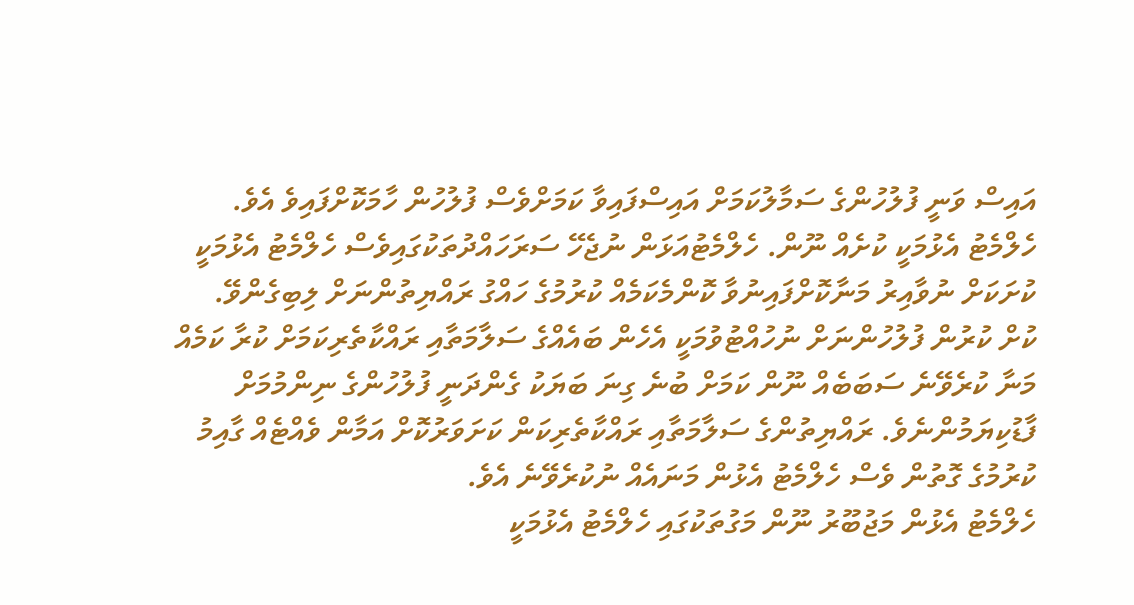އައިސް ވަނީ ފުލުހުންގެ ސަމާލުކަމަށް އައިސްފައިވާ ކަމަށްވެސް ފުލުހުން ހާމަކޮށްފައިވެ އެވެ.
ހެލްމެޓު އެޅުމަކީ ކުށެއް ނޫން. ހެލްމެޓުއަޅަން ނުޖެހޭ ސަރަހައްދުތަކުގައިވެސް ހެލްމެޓު އެޅުމަކީ ކުށަކަށް ނުވާއިރު މަނާކޮށްފައިނުވާ ކޮންމެކަމެއް ކުރުމުގެ ހައްގު ރައްޔިތުންނަށް ލިބިގެންވޭ.
ކުށް ކުރުން ފުލުހުންނަށް ނުހުއްޓުވުމަކީ އެހެން ބައެއްގެ ސަލާމަތާއި ރައްކާތެރިކަމަށް ކުރާ ކަމެއް މަނާ ކުރެވޭނެ ސަބަބެއް ނޫން ކަމަށް ބުނެ ގިނަ ބަޔަކު ގެންދަނީ ފުލުހުންގެ ނިންމުމަށް ފާޑުކިޔަމުންނެވެ. ރައްޔިތުންގެ ސަލާމަތާއި ރައްކާތެރިކަން ކަށަވަރުކޮށް އަމާން ވެއްޓެއް ގާއިމު ކުރުމުގެ ގޮތުން ވެސް ހެލްމެޓު އެޅުން މަނައެއް ނުކުރެވޭނެ އެވެ.
ހެލްމެޓު އެޅުން މަޖުބޫރު ނޫން މަގުތަކުގައި ހެލްމެޓު އެޅުމަކީ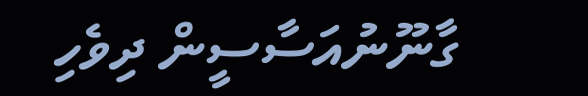ގާނޫނުއަސާސީން ދިވެހި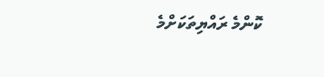ކޮންމެ ރައްޔިތަކަށްމެ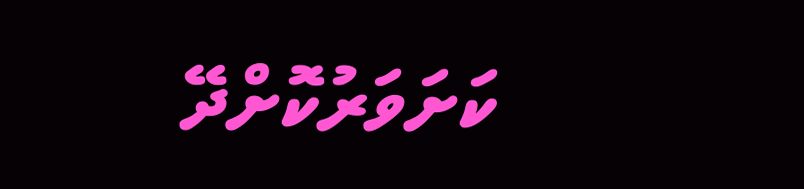ކަށަވަރުކޮށްދޭ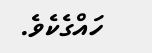ހައްގެކެވެ.